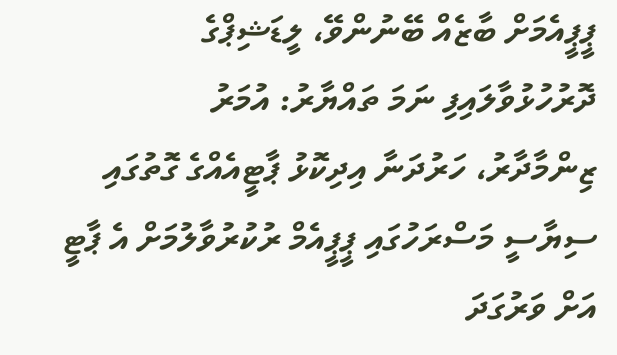ޕީޕީއެމަށް ބާޒެއް ބޭނުންވޭ، ލީޑަޝިޕްގެ ދޮރުހުޅުވާލައިފި ނަމަ ތައްޔާރު: އުމަރު
ޒިންމާދާރު، ހަރުދަނާ އިދިކޮޅު ޕާޓީއެއްގެ ގޮތުގައި ސިޔާސީ މަސްރަހުގައި ޕީޕީއެމް ރުކުރުވާލުމަށް އެ ޕާޓީ އަށް ވަރުގަދަ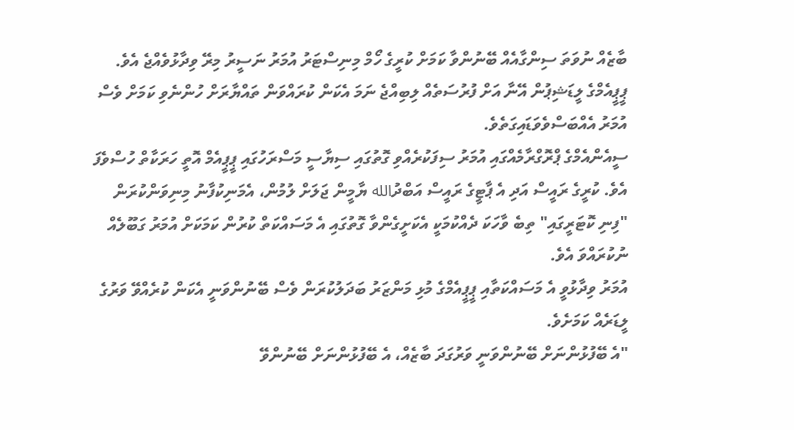ބާޒެއް ނުވަތަ ސިންގާއެއް ބޭނުންވާ ކަމަށް ކުރީގެ ހޯމް މިނިސްޓަރު އުމަރު ނަސީރު މިރޭ ވިދާޅުވެއްޖެ އެވެ. ޕީޕީއެމްގެ ލީޑަޝިޕުން އޭނާ އަށް ފުރުސަތެއް ލިބިއްޖެ ނަމަ އެކަން ކުރައްވަން ތައްޔާރަށް ހުންނެވި ކަމަށް ވެސް އުމަރު އެއްބަސްވެވަޑައިގަތެވެ.
ސީއެންއެމްގެ ޕްރޮގްރާމެއްގައި އުމަރު ސިފަކުރެއްވި ގޮތުގައި ސިޔާސީ މަސްރަހުގައި ޕީޕީއެމް އޮތީ ހަރަކާތް ހުސްވެފަ އެވެ. ކުރީގެ ރައީސް އަދި އެ ޕާޓީގެ ރައީސް އަބްދުالله ޔާމީން ޖަލަށް ލުމުން، އެމަނިކުފާނު މިނިވަންކުރަން "ފިނި ކޮޓަރީގައި" ތިބެ ވާހަކަ ދެއްކުމަކީ އެކަށީގެންވާ ގޮތުގައި އެ މަސައްކަތް ކުރުން ކަމަކަށް އުމަރު ގަބޫލެއް ނުކުރައްވަ އެވެ.
އުމަރު ވިދާޅުވީ އެ މަސައްކަތާއި ޕީޕީއެމްގެ މުޅި މަންޒަރު ބަދަލުކުރަން ވެސް ބޭނުންވަނީ އެކަން ކުރެއްވޭ ވަރުގެ ލީޑަރެއް ކަމަށެވެ.
"އެ ބޭފުޅުންނަށް ބޭނުންވަނީ ވަރުގަދަ ބާޒެއް، އެ ބޭފުޅުންނަށް ބޭނުންވޭ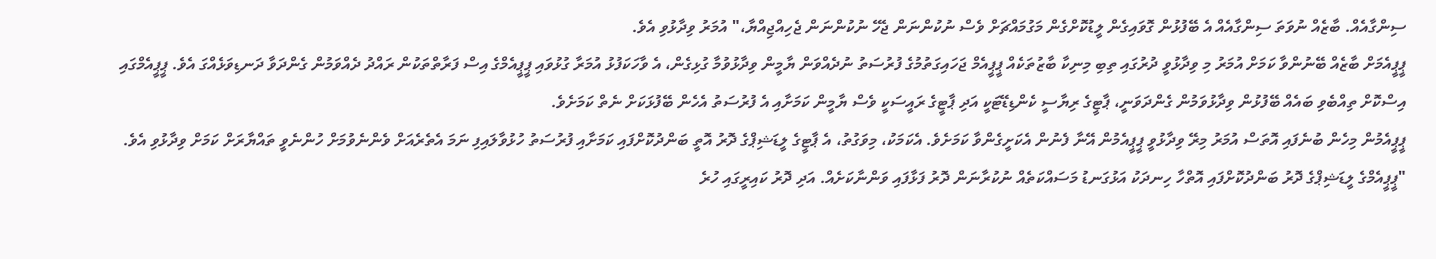ސިންގާއެއް. ބާޒެއް ނުވަތަ ސިންގާއެއް އެ ބޭފުޅުން ގޮވައިގެން ލީޑުކޮށްގެން މަގުމައްޗަށް ވެސް ނުކުންނަން ޖެހޭ ނުކުންނަން ޖެހިއްޖިއްޔާ،" އުމަރު ވިދާޅުވި އެވެ.
ޕީޕީއެމަށް ބާޒެއް ބޭނުންވާ ކަމަށް އުމަރު މި ވިދާޅުވީ ދުރުގައި ތިބި މިނިކާ ބާޒުތަކެއް ޕީޕީއެމް ޖަހައިގަތުމުގެ ފުރުސަތު ނުދެއްވަން ޔާމީން ވިދާޅުވުމާ ގުޅިގެން، އެ ވާހަކަފުޅު އުމަރާ ގުޅުވައި ޕީޕީއެމްގެ އިސް ފަރާތްތަކުން ރައްދު ދެއްވަމުން ގެންދަވާ ދަނޑިވަޅެއްގަ އެވެ. ޕީޕީއެމްގައި އިސްކޮށް ތިއްބެވި ބައެއް ބޭފުޅުން ވިދާޅުވަމުން ގެންދަވަނީ، ޕާޓީގެ ރިޔާސީ ކެންޑިޑޭޓަކީ އަދި ޕާޓީގެ ރައީސަކީ ވެސް ޔާމީން ކަމަށާއި އެ ފުރުސަތު އެހެން ބޭފުޅަކަށް ނެތް ކަމަށެވެ.
ޕީޕީއެމުން މިހެން ބުނެފައި އޮތަސް އުމަރު މިރޭ ވިދާޅުވީ ޕީޕީއެމުން އޭނާ ފެނުން އެކަށީގެންވާ ކަމަށެވެ. އެކަމަކު، މިވަގުތު، އެ ޕާޓީގެ ލީޑަޝިޕްގެ ދޮރު އޮތީ ބަންދުކޮށްފައި ކަމަށާއި ފުރުސަތު ހުޅުވާލައިފި ނަމަ އެތެރެއަށް ވެންނެވުމަށް ހުންނެވީ ތައްޔާރަށް ކަމަށް ވިދާޅުވި އެވެ.
"ޕީޕީއެމްގެ ލީޑަޝިޕްގެ ދޮރު ބަންދުކޮށްފައި އޮތްހާ ހިނދަކު އަޅުގަނޑު މަސައްކަތެއް ނުކުރާނަން ދޮރު ފަޅާފައި ވަންނާކަށެއް. އަދި ދޮރު ކައިރީގައި ހުރެ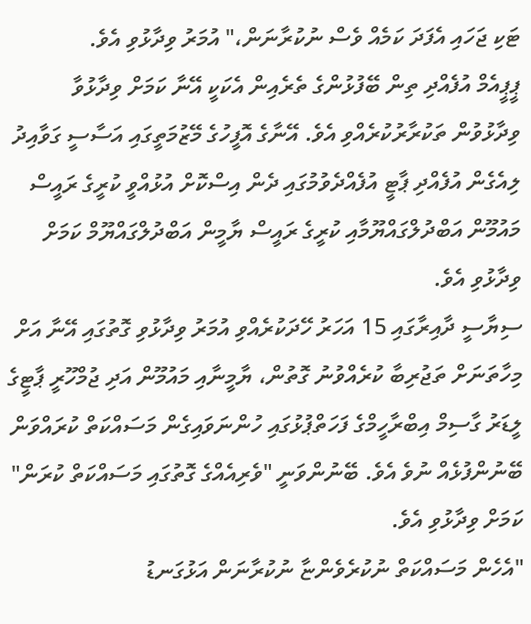ޓަކި ޖަހައި އެފަދަ ކަމެއް ވެސް ނުކުރާނަން،" އުމަރު ވިދާޅުވި އެވެ.
ޕީޕީއެމް އުފެއްދި ތިން ބޭފުޅުންގެ ތެރެއިން އެކަކީ އޭނާ ކަމަށް ވިދާޅުވާ ވިދާޅުވުން ތަކުރާރުކުރެއްވި އެވެ. އޭނާގެ އޮފީހުގެ މޭޒުމަތީގައި އަސާސީ ގަވާއިދު ލިއެގެން އުފެއްދި ޕާޓީ އުފެއްދެވުމުގައި ދެން އިސްކޮށް އުޅުއްވީ ކުރީގެ ރައީސް މައުމޫން އަބްދުލްގައްޔޫމާއި ކުރީގެ ރައީސް ޔާމީން އަބްދުލްގައްޔޫމް ކަމަށް ވިދާޅުވި އެވެ.
ސިޔާސީ ދާއިރާގައި 15 އަހަރު ހޭދަކުރެއްވި އުމަރު ވިދާޅުވި ގޮތުގައި އޭނާ އަށް މިހާތަނަށް ތަޖުރިބާ ކުރެއްވުނު ގޮތުން، ޔާމީނާއި މައުމޫން އަދި ޖުމްހޫރީ ޕާޓީގެ ލީޑަރު ގާސިމް އިބްރާހީމްގެ ފަހަތްޕުޅުގައި ހުންނަވައިގެން މަސައްކަތް ކުރައްވަން ބޭނުންފުޅެއް ނުވެ އެވެ. ބޭނުންވަނީ "ވެރިއެއްގެ ގޮތުގައި މަސައްކަތް ކުރަން" ކަމަށް ވިދާޅުވި އެވެ.
"އެހެން މަސައްކަތް ނުކުރެވެންޏާ ނުކުރާނަން އަޅުގަނޑު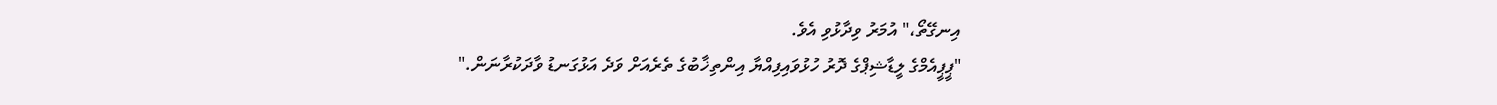އިނގޭތޯ،" އުމަރު ވިދާޅުވި އެވެ.
"ޕީޕީއެމްގެ ލީޑާޝިޕްގެ ދޮރު ހުޅުވައިފިއްޔާ އިންތިޚާބުގެ ތެރެއަށް ވަދެ އަޅުގަނޑު ވާދަކުރާނަން."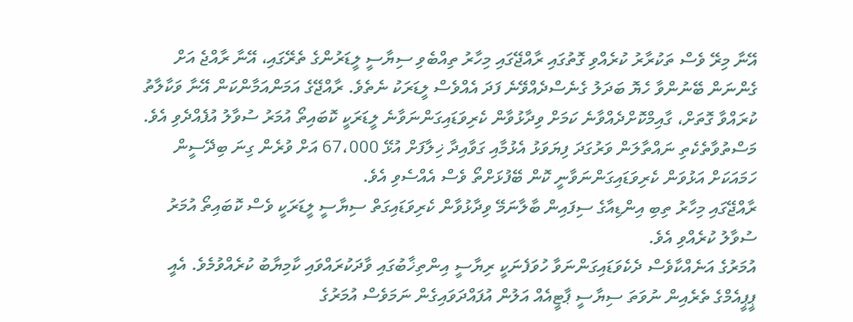އޭނާ މިރޭ ވެސް ތަކުރާރު ކުރެއްވި ގޮތުގައި ރާއްޖޭގައި މިހާރު ތިއްބެވި ސިޔާސީ ލީޑަރުންގެ ތެރޭގައި، އޭނާ ރާއްޖެ އަށް ގެންނަން ބޭނުންވާ ހެޔޮ ބަދަލު ގެނެސްދެއްވޭނެ ފަދަ އެއްވެސް ލީޑަރަކު ނެތެވެ. ރާއްޖޭގެ އަމަންއަމާންކަން އޭނާ ވަކާލާތު ކުރައްވާ ގޮތަށް، ގާއިމްކޮށްދެއްވާނެ ކަމަށް ވިދާޅުވާން ކެރިވަޑައިގަންނަވާނެ ލީޑަރަކީ ކޮބައިތޯ އުމަރު ސުވާލު އުފެއްދެވި އެވެ. މަސްތުވާތެކެތި ނައްތާލަން ވަރުގަދަ ފިޔަވަޅު އެޅުމާއި ގަވާއިދާ ޚިލާފަށް އުޅޭ 67،000 އަށް ވުރެން ގިނަ ބިދޭސީން ހަމައަކަށް އަޅުވަން ކެރިވަޑައިގަންނަވާނީ ކޮން ބޭފުޅަށްތޯ ވެސް އެއްސެވި އެވެ.
ރާއްޖޭގައި މިހާރު ތިބި އިންޑިއާގެ ސިފައިން ބާލާނަމޭ ވިދާޅުވާން ކެރިވަޑައިގަތް ސިޔާސީ ލީޑަރަކީ ވެސް ކޮބައިތޯ އުމަރު ސުވާލު ކުރެއްވި އެވެ.
އުމަރުގެ އަނެއްކާވެސް ދެކެވަޑައިގަންނަވާ ހުވަފެނަކީ ރިޔާސީ އިންތިޚާބުގައި ވާދަކުރައްވައި ކާމިޔާބު ކުރެއްވުމެވެ. އެއީ ޕީޕީއެމްގެ ތެރެއިން ނުވަތަ ސިޔާސީ ޕާޓީއެއް އަލުން އުފައްދަވައިގެން ނަމަވެސް އުމަރުގެ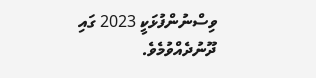ވިސްނުންފުޅަކީ 2023 ގައި ދޫނުދެއްވުމެވެ.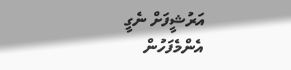އަރުޝީފަށް ނެގީ
އެންމެފަހުން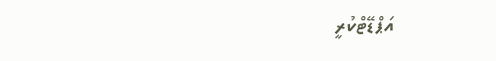އަޕްޑޭޓްކުރީ